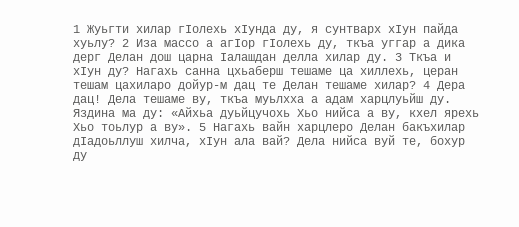1 Жуьгти хилар гІолехь хІунда ду, я сунтварх хІун пайда хуьлу? 2 Иза массо а агІор гІолехь ду, ткъа уггар а дика дерг Делан дош царна Іалашдан делла хилар ду. 3 Ткъа и хІун ду? Нагахь санна цхьаберш тешаме ца хиллехь, церан тешам цахиларо дойур-м дац те Делан тешаме хилар? 4 Дера дац! Дела тешаме ву, ткъа муьлхха а адам харцлуьйш ду. Яздина ма ду: «Айхьа дуьйцучохь Хьо нийса а ву, кхел ярехь Хьо тоьлур а ву». 5 Нагахь вайн харцлеро Делан бакъхилар дІадоьллуш хилча, хІун ала вай? Дела нийса вуй те, бохур ду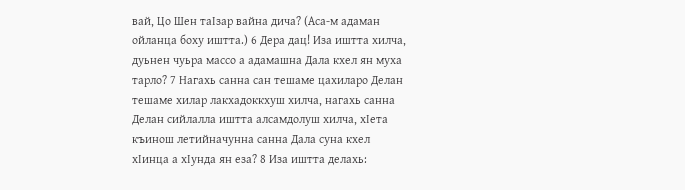вай, Цо Шен таІзар вайна дича? (Аса-м адаман ойланца боху иштта.) 6 Дера дац! Иза иштта хилча, дуьнен чуьра массо а адамашна Дала кхел ян муха тарло? 7 Нагахь санна сан тешаме цахиларо Делан тешаме хилар лакхадоккхуш хилча, нагахь санна Делан сийлалла иштта алсамдолуш хилча, хІета къинош летийначунна санна Дала суна кхел хІинца а хІунда ян еза? 8 Иза иштта делахь: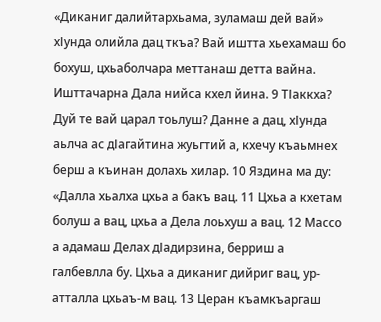«Диканиг далийтархьама, зуламаш дей вай» хІунда олийла дац ткъа? Вай иштта хьехамаш бо бохуш, цхьаболчара меттанаш детта вайна. Ишттачарна Дала нийса кхел йина. 9 ТІаккха? Дуй те вай царал тоьлуш? Данне а дац, хІунда аьлча ас дІагайтина жуьгтий а, кхечу къаьмнех берш а къинан долахь хилар. 10 Яздина ма ду: «Далла хьалха цхьа а бакъ вац. 11 Цхьа а кхетам болуш а вац, цхьа а Дела лоьхуш а вац. 12 Массо а адамаш Делах дІадирзина, берриш а галбевлла бу. Цхьа а диканиг дийриг вац, ур-атталла цхьаъ-м вац. 13 Церан къамкъаргаш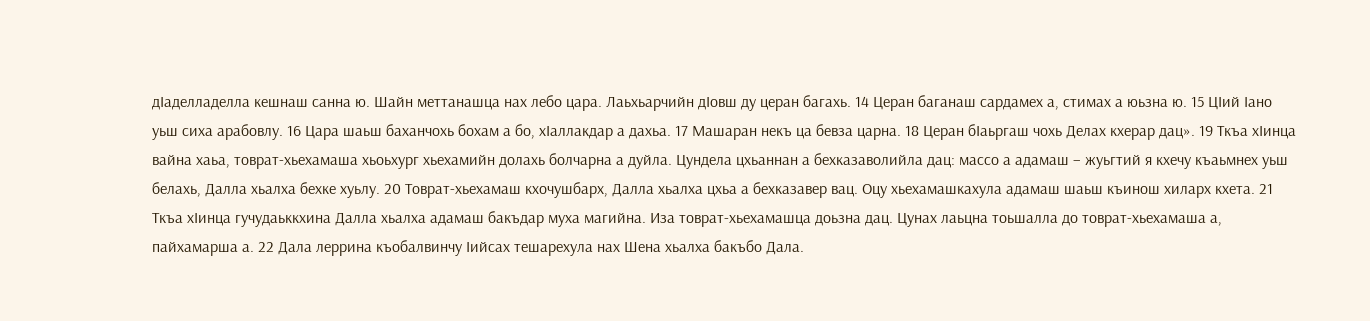дІаделладелла кешнаш санна ю. Шайн меттанашца нах лебо цара. Лаьхьарчийн дІовш ду церан багахь. 14 Церан баганаш сардамех а, стимах а юьзна ю. 15 ЦІий Іано уьш сиха арабовлу. 16 Цара шаьш баханчохь бохам а бо, хІаллакдар а дахьа. 17 Машаран некъ ца бевза царна. 18 Церан бІаьргаш чохь Делах кхерар дац». 19 Ткъа хІинца вайна хаьа, товрат-хьехамаша хьоьхург хьехамийн долахь болчарна а дуйла. Цундела цхьаннан а бехказаволийла дац: массо а адамаш – жуьгтий я кхечу къаьмнех уьш белахь, Далла хьалха бехке хуьлу. 20 Товрат-хьехамаш кхочушбарх, Далла хьалха цхьа а бехказавер вац. Оцу хьехамашкахула адамаш шаьш къинош хиларх кхета. 21 Ткъа хІинца гучудаьккхина Далла хьалха адамаш бакъдар муха магийна. Иза товрат-хьехамашца доьзна дац. Цунах лаьцна тоьшалла до товрат-хьехамаша а, пайхамарша а. 22 Дала леррина къобалвинчу Іийсах тешарехула нах Шена хьалха бакъбо Дала.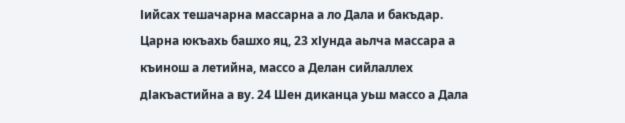Іийсах тешачарна массарна а ло Дала и бакъдар. Царна юкъахь башхо яц, 23 хІунда аьлча массара а къинош а летийна, массо а Делан сийлаллех дІакъастийна а ву. 24 Шен диканца уьш массо а Дала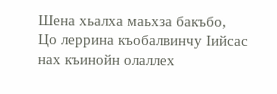Шена хьалха маьхза бакъбо, Цо леррина къобалвинчу Іийсас нах къинойн олаллех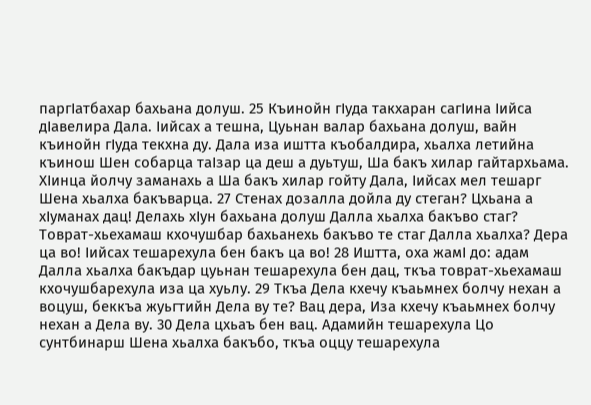паргІатбахар бахьана долуш. 25 Къинойн гІуда такхаран сагІина Іийса дІавелира Дала. Іийсах а тешна, Цуьнан валар бахьана долуш, вайн къинойн гІуда текхна ду. Дала иза иштта къобалдира, хьалха летийна къинош Шен собарца таІзар ца деш а дуьтуш, Ша бакъ хилар гайтархьама. ХІинца йолчу заманахь а Ша бакъ хилар гойту Дала, Іийсах мел тешарг Шена хьалха бакъварца. 27 Стенах дозалла дойла ду стеган? Цхьана а хІуманах дац! Делахь хІун бахьана долуш Далла хьалха бакъво стаг? Товрат-хьехамаш кхочушбар бахьанехь бакъво те стаг Далла хьалха? Дера ца во! Іийсах тешарехула бен бакъ ца во! 28 Иштта, оха жамІ до: адам Далла хьалха бакъдар цуьнан тешарехула бен дац, ткъа товрат-хьехамаш кхочушбарехула иза ца хуьлу. 29 Ткъа Дела кхечу къаьмнех болчу нехан а воцуш, беккъа жуьгтийн Дела ву те? Вац дера, Иза кхечу къаьмнех болчу нехан а Дела ву. 30 Дела цхьаъ бен вац. Адамийн тешарехула Цо сунтбинарш Шена хьалха бакъбо, ткъа оццу тешарехула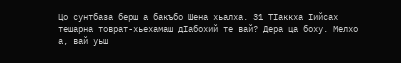Цо сунтбаза берш а бакъбо Шена хьалха. 31 ТІаккха Іийсах тешарна товрат-хьехамаш дІабохий те вай? Дера ца боху. Мелхо а, вай уьш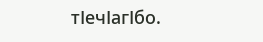тІечІагІбо.